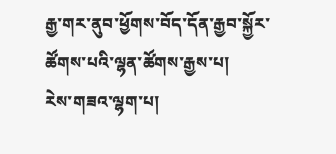རྒྱ་གར་ནུབ་ཕྱོགས་བོད་དོན་རྒྱབ་སྐྱོར་ཚོགས་པའི་ལྷན་ཚོགས་རྒྱས་པ།
རེས་གཟའ་ལྷག་པ།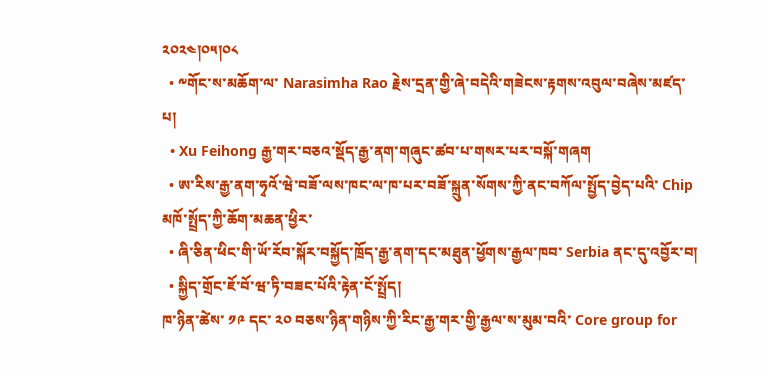༢༠༢༤།༠༥།༠༨
  • ༸གོང་ས་མཆོག་ལ་ Narasimha Rao རྗེས་དྲན་གྱི་ཞེ་བདེའི་གཟེངས་རྟགས་འབུལ་བཞེས་མཛད་པ།
  • Xu Feihong རྒྱ་གར་བཅའ་སྡོད་རྒྱ་ནག་གཞུང་ཚབ་པ་གསར་པར་བསྐོ་གཞག
  • ཨ་རིས་རྒྱ་ནག་ཧྭའོ་ཝེ་བཟོ་ལས་ཁང་ལ་ཁ་པར་བཟོ་སྐྲུན་སོགས་ཀྱི་ནང་བཀོལ་སྤྱོད་བྱེད་པའི་ Chip མཁོ་སྤྲོད་ཀྱི་ཆོག་མཆན་ཕྱིར་
  • ཞི་ཅིན་ཕིང་གི་ཡོ་རོབ་སྐོར་བསྐྱོད་ཁྲོད་རྒྱ་ནག་དང་མཐུན་ཕྱོགས་རྒྱལ་ཁབ་ Serbia ནང་དུ་འབྱོར་བ།
  • སྐྱིད་གྲོང་ཇོ་བོ་ཝ་ཏི་བཟང་པོའི་རྟེན་ངོ་སྤྲོད།
ཁ་ཉིན་ཚེས་ ༡༩ དང་ ༢༠ བཅས་ཉིན་གཉིས་ཀྱི་རིང་རྒྱ་གར་གྱི་རྒྱལ་ས་མུམ་བའི་ Core group for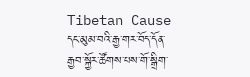Tibetan Cause དང་མུམ་བའི་རྒྱ་གར་བོད་དོན་རྒྱབ་སྐྱོར་ཚོགས་པས་གོ་སྒྲིག་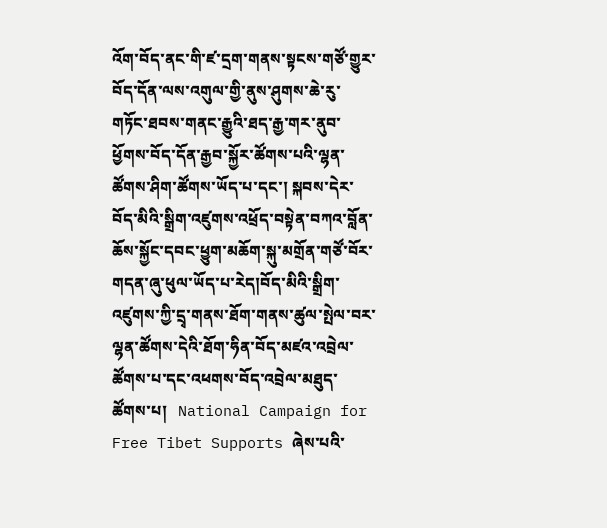འོག་བོད་ནང་གི་ཛ་དྲག་གནས་སྟངས་གཙོ་གྱུར་བོད་དོན་ལས་འགུལ་གྱི་ནུས་ཤུགས་ཆེ་རུ་གཏོང་ཐབས་གནང་རྒྱུའི་ཐད་རྒྱ་གར་ནུབ་ཕྱོགས་བོད་དོན་རྒྱབ་སྐྱོར་ཚོགས་པའི་ལྷན་ཚོགས་ཤིག་ཚོགས་ཡོད་པ་དང་། སྐབས་དེར་བོད་མིའི་སྒྲིག་འཛུགས་འཕྲོད་བསྟེན་བཀའ་བློན་ཆོས་སྐྱོང་དབང་ཕྱུག་མཆོག་སྐུ་མགྲོན་གཙོ་བོར་གདན་ཞུ་ཕུལ་ཡོད་པ་རེད།བོད་མིའི་སྒྲིག་འཛུགས་ཀྱི་དྲྭ་གནས་ཐོག་གནས་ཚུལ་སྤེལ་བར་ལྷན་ཚོགས་དེའི་ཐོག་ཧིན་བོད་མཛའ་འབྲེལ་ཚོགས་པ་དང་འཕགས་བོད་འབྲེལ་མཐུད་ཚོགས་པ།   National Campaign for Free Tibet Supports ཞེས་པའི་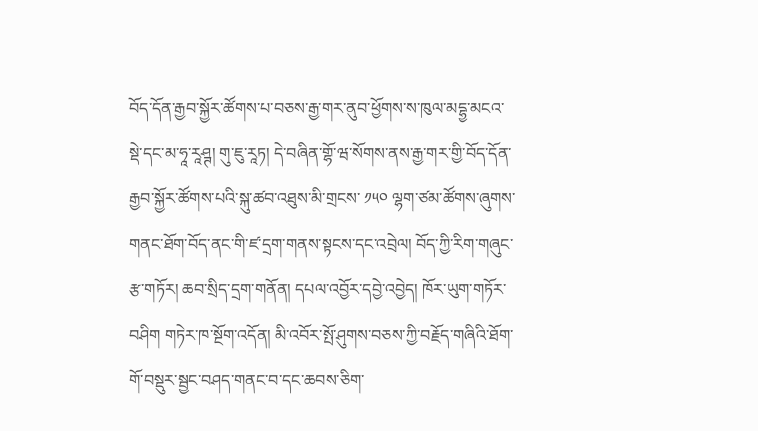བོད་དོན་རྒྱབ་སྐྱོར་ཚོགས་པ་བཅས་རྒྱ་གར་ནུབ་ཕྱོགས་ས་ཁུལ་མདྷྱ་མངའ་སྡེ་དང་མ་ཧཱ་རཱཤྚ། གུ་ཇུ་རཱཏ། དེ་བཞིན་གྷོ་ཝ་སོགས་ནས་རྒྱ་གར་གྱི་བོད་དོན་རྒྱབ་སྐྱོར་ཚོགས་པའི་སྐུ་ཚབ་འཐུས་མི་གྲངས་ ༡༥༠ ལྷག་ཙམ་ཚོགས་ཞུགས་གནང་ཐོག་བོད་ནང་གི་ཛ་དྲག་གནས་སྟངས་དང་འབྲེལ། བོད་ཀྱི་རིག་གཞུང་རྩ་གཏོར། ཆབ་སྲིད་དྲག་གནོན། དཔལ་འབྱོར་དབྱེ་འབྱེད། ཁོར་ཡུག་གཏོར་བཤིག གཏེར་ཁ་སྔོག་འདོན། མི་འབོར་སྤོ་ཤུགས་བཅས་ཀྱི་བརྗོད་གཞིའི་ཐོག་གོ་བསྡུར་སྦྱང་བཤད་གནང་བ་དང་ཆབས་ཅིག་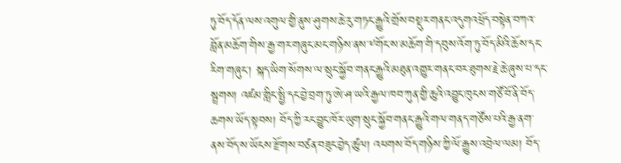ཏུ་བོད་དོན་ལས་འགུལ་གྱི་ནུས་ཤུགས་ཆེ་རུ་གཏང་རྒྱུའི་གྲོས་བསྡུར་གནང་འདུགའཕྲོད་བསྟེན་བཀའ་བློན་མཆོག་གིས་རྒྱ་གར་གཞུང་མང་གཉིས་ནས་༸གོང་ས་མཆོག་གི་དབུས་འོག་ཏུ་བོད་མིའི་ཆོས་དང་རིག་གཞུང་། སྐད་ཡིག་སོགས་ལ་སྲུང་སྐྱོབ་གནང་རྒྱུའི་མཐུན་འགྱུར་གནང་བར་ཐུགས་རྗེ་ཆེ་ཞུས་པ་དང་སྦྲགས། འཛམ་གླིང་སྤྱི་དང་བྱེ་བྲག་ཏུ་ཨེ་ཤ་ཡའི་རྒྱལ་ཁབ་ཀུན་གྱི་ཆུའི་འབྱུང་ཁུངས་གཙོ་བོ་ནི་བོད་ཆགས་ཡོད་སྟབས། བོད་ཀྱི་རང་བྱུང་ཁོར་ཡུག་སྲུང་སྐྱོབ་གནང་རྒྱུའི་གལ་གནད་གཙོས་པའི་རྒྱ་ནག་ནས་བོད་ས་ཡོངས་རྫོགས་བཙན་བཟུང་བྱེད་ཚུལ། འཕགས་བོད་གཉིས་ཀྱི་ལོ་རྒྱུས་འབྲེལ་ལམ། བོད་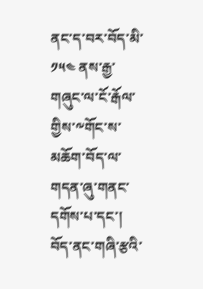ནང་ད་བར་བོད་མི་ ༡༥༤ ནས་རྒྱ་གཞུང་ལ་ངོ་རྒོལ་གྱིས་༸གོང་ས་མཆོག་བོད་ལ་གདན་ཞུ་གནང་དགོས་པ་དང་། བོད་ནང་གཞི་རྩའི་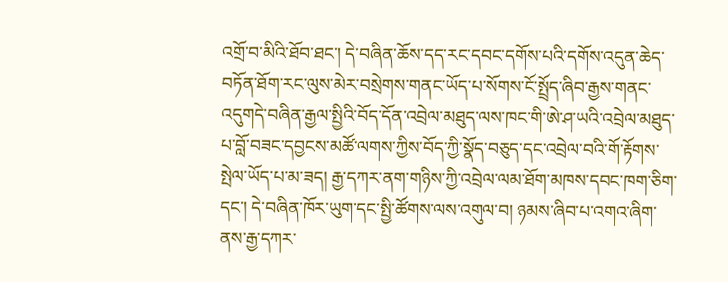འགྲོ་བ་མིའི་ཐོབ་ཐང་། དེ་བཞིན་ཆོས་དད་རང་དབང་དགོས་པའི་དགོས་འདུན་ཆེད་བཏོན་ཐོག་རང་ལུས་མེར་བསྲེགས་གནང་ཡོད་པ་སོགས་ངོ་སྤྲོད་ཞིབ་རྒྱས་གནང་འདུགདེ་བཞིན་རྒྱལ་སྤྱིའི་བོད་དོན་འབྲེལ་མཐུད་ལས་ཁང་གི་ཨེ་ཤ་ཡའི་འབྲེལ་མཐུད་པ་བློ་བཟང་དབྱངས་མཚོ་ལགས་ཀྱིས་བོད་ཀྱི་སྣོད་བཅུད་དང་འབྲེལ་བའི་གོ་རྟོགས་སྤེལ་ཡོད་པ་མ་ཟད། རྒྱ་དཀར་ནག་གཉིས་ཀྱི་འབྲེལ་ལམ་ཐོག་མཁས་དབང་ཁག་ཅིག་དང་། དེ་བཞིན་ཁོར་ཡུག་དང་སྤྱི་ཚོགས་ལས་འགུལ་བ། ཉམས་ཞིབ་པ་འགའ་ཞིག་ནས་རྒྱ་དཀར་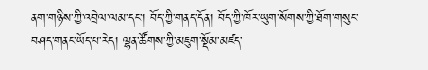ནག་གཉིས་ཀྱི་འབྲེལ་ལམ་དང་། བོད་ཀྱི་གནད་དོན། བོད་ཀྱི་ཁོར་ཡུག་སོགས་ཀྱི་ཐོག་གསུང་བཤད་གནང་ཡོད་པ་རེད། ལྷན་ཚོགས་ཀྱི་མཇུག་སྡོམ་མཛད་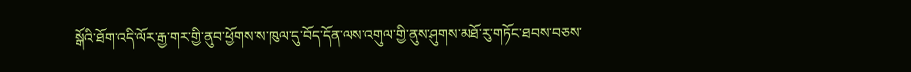སྒོའི་ཐོག་འདི་ལོར་རྒྱ་གར་གྱི་ནུབ་ཕྱོགས་ས་ཁུལ་དུ་བོད་དོན་ལས་འགུལ་གྱི་ནུས་ཤུགས་མཐོ་རུ་གཏོང་ཐབས་བཅས་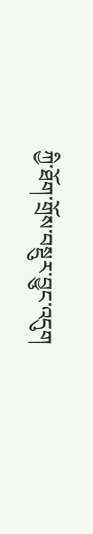ཀྱི་ཐོག་གྲོས་བསྡུར་བྱུང་འདུག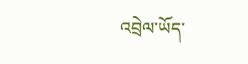འབྲེལ་ཡོད་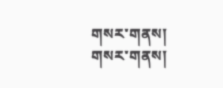གསར་གནས།
གསར་གནས།